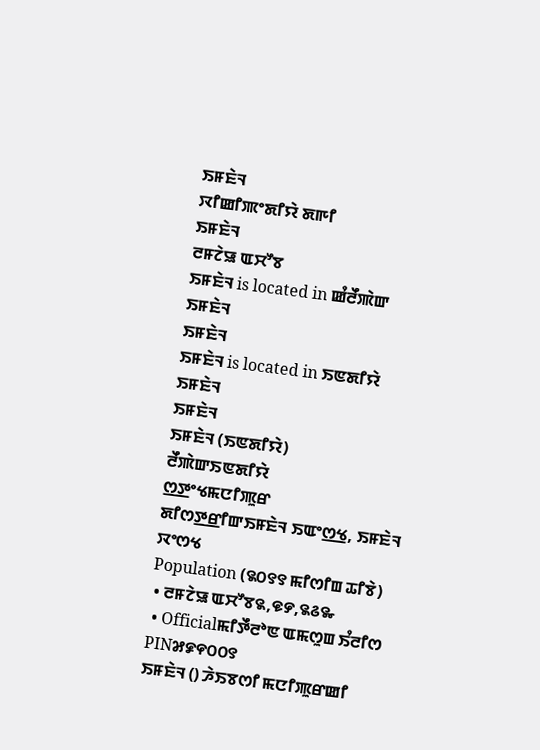ꯏꯝꯐꯥꯜ
ꯋꯤꯀꯤꯄꯦꯗꯤꯌꯥ ꯗꯒꯤ
ꯏꯝꯐꯥꯜ
ꯂꯝꯖꯥꯎ ꯑꯆꯧꯕ
ꯏꯝꯐꯥꯜ is located in ꯀꯪꯂꯩꯄꯥꯛ
ꯏꯝꯐꯥꯜ
ꯏꯝꯐꯥꯜ
ꯏꯝꯐꯥꯜ is located in ꯏꯟꯗꯤꯌꯥ
ꯏꯝꯐꯥꯜ
ꯏꯝꯐꯥꯜ
ꯏꯝꯐꯥꯜ (ꯏꯟꯗꯤꯌꯥ)
ꯂꯩꯄꯥꯛꯏꯟꯗꯤꯌꯥ
ꯁ꯭ꯇꯦꯠꯃꯅꯤꯄꯨꯔ
ꯗꯤꯁꯇ꯭ꯔꯤꯛꯏꯝꯐꯥꯜ ꯏꯑꯦꯁ꯭ꯠ, ꯏꯝꯐꯥꯜ ꯋꯦꯁꯠ
Population (꯲꯰꯱꯱ ꯃꯤꯁꯤꯡ ꯊꯤꯕꯥ)
 • ꯂꯝꯖꯥꯎ ꯑꯆꯧꯕ꯲,꯶꯸,꯲꯴꯳
 • Officialꯃꯤꯇꯩꯂꯣꯟ ꯑꯃꯁꯨꯡ ꯏꯪꯂꯤꯁ
PIN꯷꯹꯵꯰꯰꯱
ꯏꯝꯐꯥꯜ () ꯍꯥꯏꯕꯁꯤ ꯃꯅꯤꯄꯨꯔꯀꯤ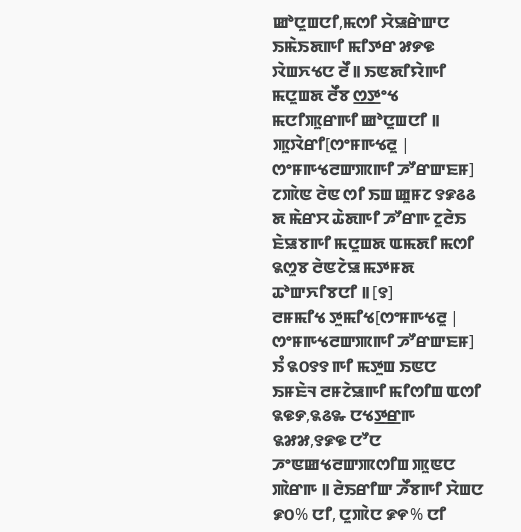ꯀ‌ꯣꯅꯨꯡꯅꯤ,ꯃꯁꯤ ꯆꯥꯎꯔꯥꯛꯅ ꯏꯃꯥꯏꯗꯒꯤ ꯃꯤꯇꯔ ꯷꯸꯶ ꯋꯥꯡꯈꯠꯅ ꯂꯩ ꯫ ꯏꯟꯗꯤꯌꯥꯒꯤ ꯃꯅꯨꯡꯗ ꯂꯩꯕ ꯁ꯭ꯇꯦꯠ ꯃꯅꯤꯄꯨꯔꯒꯤ ꯀꯣꯅꯨꯡꯅꯤ ꯫
ꯄꯨꯋꯥꯔꯤ[ꯁꯦꯝꯒꯠꯂꯨ | ꯁꯦꯝꯒꯠꯂꯛꯄꯒꯤ ꯍꯧꯔꯛꯐꯝ]
ꯖꯄꯥꯟ ꯂꯥꯟ ꯁꯤ ꯏꯡ ꯀꯨꯝꯖ ꯱꯹꯴꯴ ꯗ ꯃꯥꯔꯆ ꯊꯥꯗꯒꯤ ꯍꯧꯔꯒ ꯖꯨꯂꯥꯏ ꯐꯥꯎꯕꯒꯤ ꯃꯅꯨꯡꯗ ꯑꯃꯗꯤ ꯃꯁꯤ  ꯲ꯁꯨꯕ ꯂꯥꯟꯖꯥꯎ ꯃꯇꯝꯗ ꯊꯣꯛꯈꯤꯕꯅꯤ ꯫ [꯱]
ꯂꯝꯃꯤꯠ ꯇꯨꯃꯤꯠ[ꯁꯦꯝꯒꯠꯂꯨ | ꯁꯦꯝꯒꯠꯂꯛꯄꯒꯤ ꯍꯧꯔꯛꯐꯝ]
ꯏꯪ ꯲꯰꯱꯱ ꯒꯤ ꯃꯇꯨꯡ ꯏꯟꯅ ꯏꯝꯐꯥꯜ ꯂꯝꯖꯥꯎꯒꯤ ꯃꯤꯁꯤꯡ ꯑꯁꯤ ꯲꯶꯸,꯲꯴꯳ ꯅꯠꯇ꯭ꯔꯒ ꯲꯷꯷,꯱꯹꯶ ꯅꯧꯅ ꯍꯦꯟꯀꯠꯂꯛꯄꯁꯤꯡ ꯄꯨꯟꯅ ꯄꯥꯔꯒ ꯫ ꯂꯥꯏꯔꯤꯛ ꯍꯩꯕꯒꯤ ꯆꯥꯡꯅ ꯹꯰% ꯅꯤ, ꯅꯨꯄꯥꯅ ꯹꯵% ꯅꯤ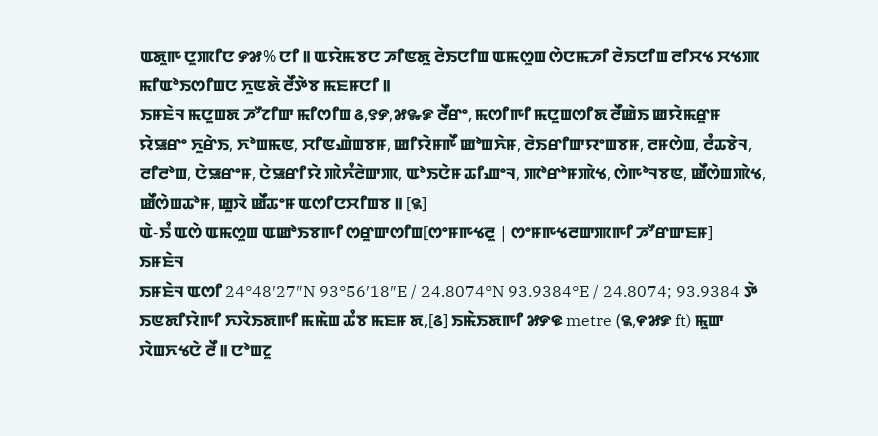ꯑꯗꯨꯒ ꯅꯨꯄꯤꯅ ꯸꯷% ꯅꯤ ꯫ ꯑꯌꯥꯃꯕꯅ ꯍꯤꯟꯗꯨ ꯂꯥꯏꯅꯤꯡ ꯑꯃꯁꯨꯡ ꯁꯥꯅꯃꯍꯤ ꯂꯥꯏꯅꯤꯡ ꯂꯤꯆꯠ ꯆꯠꯄ ꯃꯤꯑꯣꯏꯁꯤꯡꯅ ꯈꯨꯟꯗꯥ ꯂꯩꯇꯥꯕ ꯃꯐꯝꯅꯤ ꯫
ꯏꯝꯐꯥꯜ ꯃꯅꯨꯡꯗ ꯍꯧꯖꯤꯛ ꯃꯤꯁꯤꯡ ꯴,꯱꯸,꯷꯳꯹ ꯂꯩꯔꯦ, ꯃꯁꯤꯒꯤ ꯃꯅꯨꯡꯁꯤꯗ ꯂꯩꯀꯥꯏ ꯀꯌꯥꯃꯔꯨꯝ ꯌꯥꯎꯔꯦ ꯈꯨꯔꯥꯏ, ꯈꯣꯡꯃꯟ, ꯆꯤꯟꯉꯥꯡꯕꯝ, ꯀꯤꯌꯥꯝꯒꯩ ꯀꯣꯡꯈꯥꯝ, ꯂꯥꯏꯔꯤꯛꯌꯦꯡꯕꯝ, ꯂꯝꯁꯥꯡ, ꯂꯪꯊꯕꯥꯜ, ꯂꯤꯂꯣꯡ, ꯅꯥꯎꯔꯦꯝ, ꯅꯥꯎꯔꯤꯌꯥ ꯄꯥꯈꯪꯂꯥꯛꯄ, ꯑꯣꯏꯅꯥꯝ ꯊꯤꯉꯦꯜ, ꯄꯣꯔꯣꯝꯄꯥꯠ, ꯁꯥꯒꯣꯜꯕꯟ, ꯀꯩꯁꯥꯡꯄꯥꯠ, ꯀꯩꯁꯥꯡꯊꯣꯝ, ꯀꯨꯋꯥ ꯀꯩꯊꯦꯝ ꯑꯁꯤꯅꯆꯤꯡꯕ ꯫ [꯲]
ꯑꯥ-ꯏꯪ ꯑꯁꯥ ꯑꯃꯁꯨꯡ ꯑꯀꯣꯏꯕꯒꯤ ꯁꯔꯨꯛꯁꯤꯡ[ꯁꯦꯝꯒꯠꯂꯨ | ꯁꯦꯝꯒꯠꯂꯛꯄꯒꯤ ꯍꯧꯔꯛꯐꯝ]
ꯏꯝꯐꯥꯜ
ꯏꯝꯐꯥꯜ ꯑꯁꯤ 24°48′27″N 93°56′18″E / 24.8074°N 93.9384°E / 24.8074; 93.9384 ꯇꯥ ꯏꯟꯗꯤꯌꯥꯒꯤ ꯈꯋꯥꯏꯗꯒꯤ ꯃꯃꯥꯡ ꯊꯪꯕ ꯃꯐꯝ ꯗ,[꯴] ꯏꯃꯥꯏꯗꯒꯤ ꯷꯸꯶ metre (꯲,꯵꯷꯹ ft) ꯃꯨꯛ ꯋꯥꯡꯈꯠꯅꯥ ꯂꯩ ꯫ ꯅꯣꯡꯖꯨ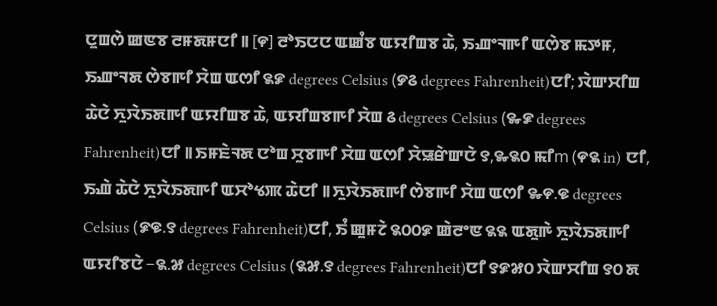ꯅꯨꯡꯁꯥ ꯀꯟꯕ ꯂꯝꯗꯝꯅꯤ ꯫ [꯵] ꯂꯣꯏꯅꯅ ꯑꯀꯪꯕ ꯑꯌꯤꯡꯕ ꯊꯥ, ꯏꯉꯦꯜꯒꯤ ꯑꯁꯥꯕ ꯃꯇꯝ, ꯏꯉꯦꯜꯗ ꯁꯥꯕꯒꯤ ꯆꯥꯡ ꯑꯁꯤ ꯲꯹ degrees Celsius (꯸꯴ degrees Fahrenheit)ꯅꯤ; ꯋꯥꯛꯆꯤꯡ ꯊꯥꯅꯥ ꯈꯨꯋꯥꯏꯗꯒꯤ ꯑꯌꯤꯡꯕ ꯊꯥ, ꯑꯌꯤꯡꯕꯒꯤ ꯆꯥꯡ ꯴ degrees Celsius (꯳꯹ degrees Fahrenheit)ꯅꯤ ꯫ ꯏꯝꯐꯥꯜꯗ ꯅꯣꯡ ꯆꯨꯕꯒꯤ ꯆꯥꯡ ꯑꯁꯤ ꯆꯥꯎꯔꯥꯛꯅꯥ ꯱,꯳꯲꯰ ꯃꯤm (꯵꯲ in) ꯅꯤ, ꯏꯉꯥ ꯊꯥꯅꯥ ꯈꯨꯋꯥꯏꯗꯒꯤ ꯑꯆꯣꯠꯄ ꯊꯥꯅꯤ ꯫ ꯈꯨꯋꯥꯏꯗꯒꯤ ꯁꯥꯕꯒꯤ ꯆꯥꯡ ꯑꯁꯤ ꯳꯵.꯶ degrees Celsius (꯹꯶.꯱ degrees Fahrenheit)ꯅꯤ, ꯏꯪ ꯀꯨꯝꯖꯥ ꯲꯰꯰꯹ ꯀꯥꯂꯦꯟ ꯲꯲ ꯑꯗꯨꯒꯥ ꯈꯨꯋꯥꯏꯗꯒꯤ ꯑꯌꯤꯕꯅꯥ −꯲.꯷ degrees Celsius (꯲꯷.꯱ degrees Fahrenheit)ꯅꯤ ꯱꯹꯷꯰ ꯋꯥꯛꯆꯤꯡ ꯱꯰ ꯗ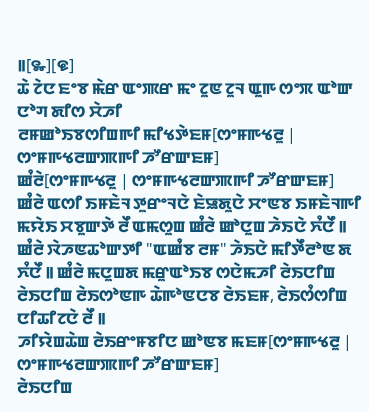꯫[꯳][꯶]
ꯊꯥ ꯖꯥꯅ ꯐꯦꯕ ꯃꯥꯔ ꯑꯦꯄꯔ ꯃꯦ ꯖꯨꯟ ꯖꯨꯜ ꯑꯨꯒ ꯁꯦꯞ ꯑꯣꯛ ꯅꯣꯚ ꯗꯤꯁ ꯆꯥꯍꯤ
ꯂꯝꯀꯣꯏꯕꯁꯤꯡꯒꯤ ꯃꯤꯠꯇꯥꯐꯝ[ꯁꯦꯝꯒꯠꯂꯨ | ꯁꯦꯝꯒꯠꯂꯛꯄꯒꯤ ꯍꯧꯔꯛꯐꯝ]
ꯀꯪꯂꯥ[ꯁꯦꯝꯒꯠꯂꯨ | ꯁꯦꯝꯒꯠꯂꯛꯄꯒꯤ ꯍꯧꯔꯛꯐꯝ]
ꯀꯪꯂꯥ ꯑꯁꯤ ꯏꯝꯐꯥꯜ ꯇꯨꯔꯦꯜꯅꯥ ꯐꯥꯎꯗꯨꯅꯥ ꯆꯦꯟꯕ ꯏꯝꯐꯥꯜꯒꯤ ꯃꯌꯥꯏ ꯆꯕꯨꯛꯇꯥ ꯂꯩ ꯑꯃꯁꯨꯡ ꯀꯪꯂꯥ ꯀꯣꯅꯨꯡ ꯍꯥꯏꯅꯥ ꯈꯪꯅꯩ ꯫ ꯀꯪꯂꯥ ꯋꯥꯍꯟꯊꯣꯛꯇꯤ "ꯑꯀꯪꯕ ꯂꯝ" ꯍꯥꯏꯅꯥ ꯃꯤꯇꯩꯂꯣꯟ ꯗ ꯈꯪꯅꯩ ꯫ ꯀꯪꯂꯥ ꯃꯅꯨꯡꯗ ꯃꯔꯨꯑꯣꯏꯕ ꯁꯅꯥꯃꯍꯤ ꯂꯥꯏꯅꯤꯡ ꯂꯥꯏꯅꯤꯡ ꯂꯥꯏꯁꯣꯟꯒ ꯊꯥꯒꯣꯟꯅꯕ ꯂꯥꯏꯐꯝ, ꯂꯥꯏꯁꯪꯁꯤꯡ ꯅꯤꯊꯤꯖꯅꯥ ꯂꯩ ꯫
ꯍꯤꯌꯥꯡꯊꯥꯡ ꯂꯥꯏꯔꯦꯝꯕꯤꯅ ꯀꯣꯟꯕ ꯃꯐꯝ[ꯁꯦꯝꯒꯠꯂꯨ | ꯁꯦꯝꯒꯠꯂꯛꯄꯒꯤ ꯍꯧꯔꯛꯐꯝ]
ꯂꯥꯏꯅꯤꯡ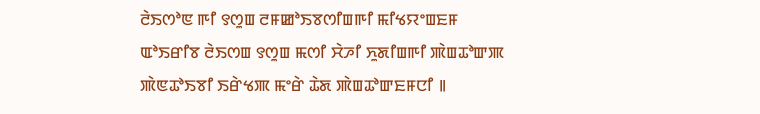ꯂꯥꯏꯁꯣꯟ ꯒꯤ ꯱ꯁꯨꯡ ꯂꯝꯀꯣꯏꯕꯁꯤꯡꯒꯤ ꯃꯤꯠꯌꯦꯡꯐꯝ ꯑꯣꯏꯔꯤꯕ ꯂꯥꯏꯁꯡ ꯱ꯁꯨꯡ ꯃꯁꯤ ꯆꯥꯍꯤ ꯈꯨꯗꯤꯡꯒꯤ ꯄꯥꯡꯊꯣꯛꯄ ꯄꯥꯟꯊꯣꯏꯕꯤ ꯏꯔꯥꯠꯄ ꯃꯦꯔꯥ ꯊꯥꯗ ꯄꯥꯡꯊꯣꯛꯐꯝꯅꯤ ꯫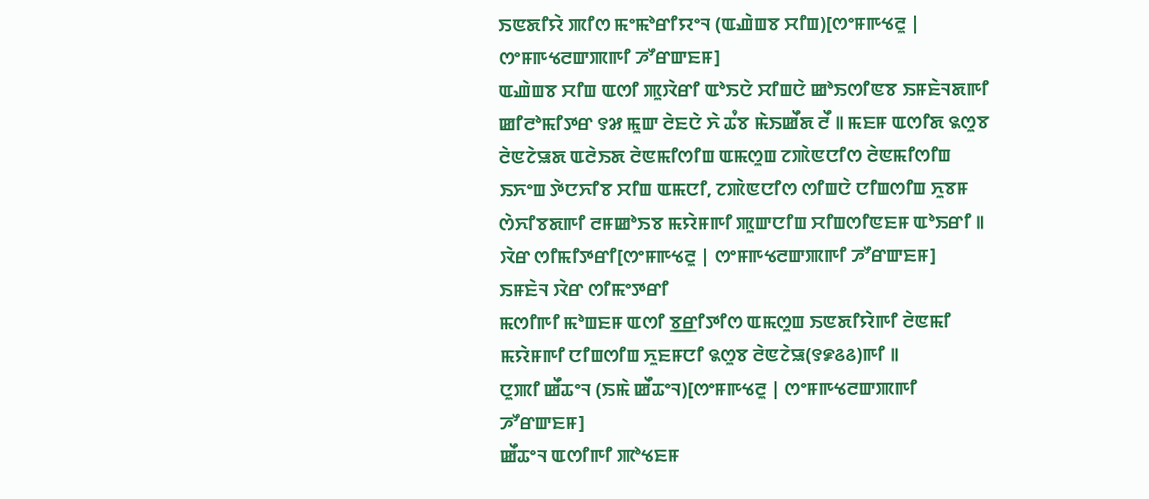ꯏꯟꯗꯤꯌꯥ ꯄꯤꯁ ꯃꯦꯃꯣꯔꯤꯌꯦꯜ (ꯑꯉꯥꯡꯕ ꯆꯤꯡ)[ꯁꯦꯝꯒꯠꯂꯨ | ꯁꯦꯝꯒꯠꯂꯛꯄꯒꯤ ꯍꯧꯔꯛꯐꯝ]
ꯑꯉꯥꯡꯕ ꯆꯤꯡ ꯑꯁꯤ ꯄꯨꯋꯥꯔꯤ ꯑꯣꯏꯅꯥ ꯆꯤꯡꯅꯥ ꯀꯣꯏꯁꯤꯟꯕ ꯏꯝꯐꯥꯜꯗꯒꯤ ꯀꯤꯂꯣꯃꯤꯇꯔ ꯱꯷ ꯃꯨꯛ ꯂꯥꯐꯅꯥ ꯈꯥ ꯊꯪꯕ ꯃꯥꯏꯀꯩꯗ ꯂꯩ ꯫ ꯃꯐꯝ ꯑꯁꯤꯗ ꯲ꯁꯨꯕ ꯂꯥꯟꯖꯥꯎꯗ ꯑꯂꯥꯏꯗ ꯂꯥꯟꯃꯤꯁꯤꯡ ꯑꯃꯁꯨꯡ ꯖꯄꯥꯟꯅꯤꯁ ꯂꯥꯟꯃꯤꯁꯤꯡ ꯏꯈꯦꯡ ꯇꯥꯅꯈꯤꯕ ꯆꯤꯡ ꯑꯃꯅꯤ, ꯖꯄꯥꯟꯅꯤꯁ ꯁꯤꯡꯅꯥ ꯅꯤꯡꯁꯤꯡ ꯈꯨꯕꯝ ꯁꯥꯈꯤꯕꯗꯒꯤ ꯂꯝꯀꯣꯏꯕ ꯃꯌꯥꯝꯒꯤ ꯄꯨꯛꯅꯤꯡ ꯆꯤꯡꯁꯤꯟꯐꯝ ꯑꯣꯏꯔꯤ ꯫
ꯋꯥꯔ ꯁꯤꯃꯤꯇꯔꯤ[ꯁꯦꯝꯒꯠꯂꯨ | ꯁꯦꯝꯒꯠꯂꯛꯄꯒꯤ ꯍꯧꯔꯛꯐꯝ]
ꯏꯝꯐꯥꯜ ꯋꯥꯔ ꯁꯤꯃꯦꯇꯔꯤ
ꯃꯁꯤꯒꯤ ꯃꯣꯡꯐꯝ ꯑꯁꯤ ꯕ꯭ꯔꯤꯇꯤꯁ ꯑꯃꯁꯨꯡ ꯏꯟꯗꯤꯌꯥꯒꯤ ꯂꯥꯟꯃꯤ ꯃꯌꯥꯝꯒꯤ ꯅꯤꯡꯁꯤꯡ ꯈꯨꯐꯝꯅꯤ ꯲ꯁꯨꯕ ꯂꯥꯟꯖꯥꯎ(꯱꯹꯴꯴)ꯒꯤ ꯫
ꯅꯨꯄꯤ ꯀꯩꯊꯦꯜ (ꯏꯃꯥ ꯀꯩꯊꯦꯜ)[ꯁꯦꯝꯒꯠꯂꯨ | ꯁꯦꯝꯒꯠꯂꯛꯄꯒꯤ ꯍꯧꯔꯛꯐꯝ]
ꯀꯩꯊꯦꯜ ꯑꯁꯤꯒꯤ ꯄꯣꯠꯐꯝ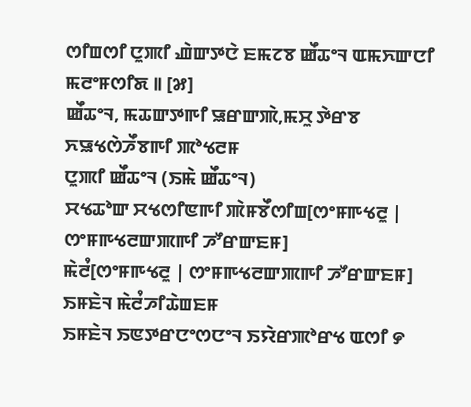ꯁꯤꯡꯁꯤ ꯅꯨꯄꯤ ꯉꯥꯛꯇꯅꯥ ꯐꯃꯖꯕ ꯀꯩꯊꯦꯜ ꯑꯃꯈꯛꯅꯤ ꯃꯂꯦꯝꯁꯤꯗ ꯫ [꯷]
ꯀꯩꯊꯦꯜ, ꯃꯊꯛꯇꯒꯤ ꯎꯔꯛꯄꯥ,ꯃꯆꯨ ꯇꯥꯔꯕ ꯈꯎꯠꯁꯥꯍꯩꯕꯒꯤ ꯄꯣꯠꯂꯝ
ꯅꯨꯄꯤ ꯀꯩꯊꯦꯜ (ꯏꯃꯥ ꯀꯩꯊꯦꯜ)
ꯆꯠꯊꯣꯛ ꯆꯠꯁꯤꯟꯒꯤ ꯄꯥꯝꯕꯩꯁꯤꯡ[ꯁꯦꯝꯒꯠꯂꯨ | ꯁꯦꯝꯒꯠꯂꯛꯄꯒꯤ ꯍꯧꯔꯛꯐꯝ]
ꯃꯥꯂꯪ[ꯁꯦꯝꯒꯠꯂꯨ | ꯁꯦꯝꯒꯠꯂꯛꯄꯒꯤ ꯍꯧꯔꯛꯐꯝ]
ꯏꯝꯐꯥꯜ ꯃꯥꯂꯪꯍꯤꯊꯥꯡꯐꯝ
ꯏꯝꯐꯥꯜ ꯏꯟꯇꯔꯅꯦꯁꯅꯦꯜ ꯏꯌꯥꯔꯄꯣꯔꯠ ꯑꯁꯤ ꯸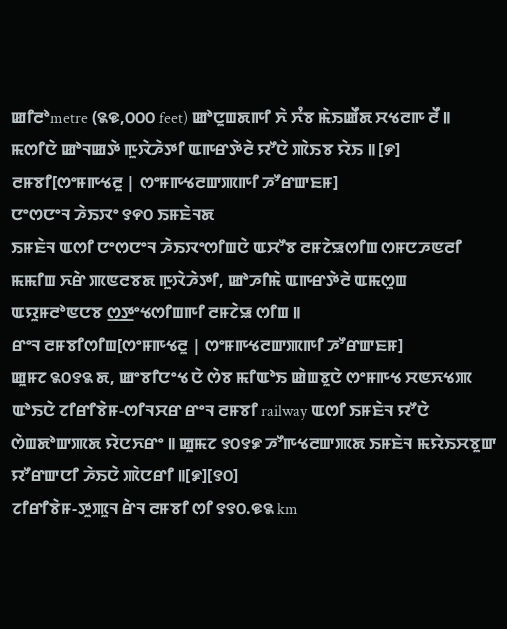ꯀꯤꯂꯣmetre (꯲꯶,꯰꯰꯰ feet) ꯀꯣꯅꯨꯡꯗꯒꯤ ꯈꯥ ꯈꯪꯕ ꯃꯥꯏꯀꯩꯗ ꯆꯠꯂꯒ ꯂꯩ ꯫ ꯃꯁꯤꯅꯥ ꯀꯣꯜꯀꯇꯥ ꯒꯨꯋꯥꯍꯥꯇꯤ ꯑꯒꯔꯇꯥꯂꯥ ꯌꯧꯅꯥ ꯄꯥꯏꯕ ꯌꯥꯏ ꯫ [꯸]
ꯂꯝꯕꯤ[ꯁꯦꯝꯒꯠꯂꯨ | ꯁꯦꯝꯒꯠꯂꯛꯄꯒꯤ ꯍꯧꯔꯛꯐꯝ]
ꯅꯦꯁꯅꯦꯜ ꯍꯥꯏꯋꯦ ꯱꯵꯰ ꯏꯝꯐꯥꯜꯗ
ꯏꯝꯐꯥꯜ ꯑꯁꯤ ꯅꯦꯁꯅꯦꯜ ꯍꯥꯏꯋꯦꯁꯤꯡꯅꯥ ꯑꯆꯧꯕ ꯂꯝꯖꯥꯎꯁꯤꯡ ꯁꯝꯅꯍꯟꯂꯤ ꯃꯃꯤꯡ ꯈꯔꯥ ꯄꯟꯂꯕꯗ ꯒꯨꯋꯥꯍꯥꯇꯤ, ꯀꯣꯍꯤꯃꯥ ꯑꯒꯔꯇꯥꯂꯥ ꯑꯃꯁꯨꯡ ꯑꯌꯨꯝꯂꯣꯟꯅꯕ ꯁ꯭ꯇꯦꯠꯁꯤꯡꯒꯤ ꯂꯝꯖꯥꯎ ꯁꯤꯡ ꯫
ꯔꯦꯜ ꯂꯝꯕꯤꯁꯤꯡ[ꯁꯦꯝꯒꯠꯂꯨ | ꯁꯦꯝꯒꯠꯂꯛꯄꯒꯤ ꯍꯧꯔꯛꯐꯝ]
ꯀꯨꯝꯖ ꯲꯰꯱꯲ ꯗ, ꯀꯦꯕꯤꯅꯦꯠ ꯅꯥ ꯁꯥꯕ ꯃꯤꯑꯣꯏ ꯀꯥꯡꯕꯨꯅꯥ ꯁꯦꯝꯒꯠ ꯆꯟꯈꯠꯄ ꯑꯣꯏꯅꯥ ꯖꯤꯔꯤꯕꯥꯝ-ꯁꯤꯜꯆꯔ ꯔꯦꯜ ꯂꯝꯕꯤ railway ꯑꯁꯤ ꯏꯝꯐꯥꯜ ꯌꯧꯅꯥ ꯁꯥꯡꯗꯣꯛꯄꯗ ꯌꯥꯅꯈꯔꯦ ꯫ ꯀꯨꯃꯖ ꯱꯰꯱꯹ ꯍꯧꯒꯠꯂꯛꯄꯗ ꯏꯝꯐꯥꯜ ꯃꯌꯥꯏꯆꯕꯨꯛ ꯌꯧꯔꯛꯅꯤ ꯍꯥꯏꯅꯥ ꯄꯥꯅꯔꯤ ꯫[꯹][꯱꯰]
ꯖꯤꯔꯤꯕꯥꯝ-ꯇꯨꯄꯨꯜ ꯔꯥꯜ ꯂꯝꯕꯤ ꯁꯤ ꯱꯱꯰.꯶꯲ km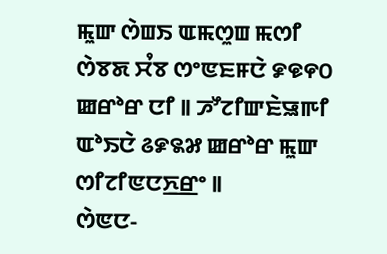ꯃꯨꯛ ꯁꯥꯡꯏ ꯑꯃꯁꯨꯡ ꯃꯁꯤ ꯁꯥꯕꯗ ꯆꯪꯕ ꯁꯦꯟꯐꯝꯅꯥ ꯹꯶꯵꯰ ꯀꯔꯣꯔ ꯅꯤ ꯫ ꯍꯧꯖꯤꯛꯐꯥꯎꯒꯤ ꯑꯣꯏꯅꯥ ꯴꯹꯲꯷ ꯀꯔꯣꯔ ꯃꯨꯛ ꯁꯤꯖꯤꯟꯅꯈ꯭ꯔꯦ ꯫
ꯁꯥꯟꯅ-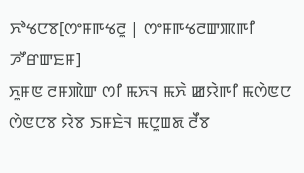ꯈꯣꯠꯅꯕ[ꯁꯦꯝꯒꯠꯂꯨ | ꯁꯦꯝꯒꯠꯂꯛꯄꯒꯤ ꯍꯧꯔꯛꯐꯝ]
ꯈꯨꯝꯟ ꯂꯝꯄꯥꯛ ꯁꯤ ꯃꯈꯜ ꯃꯈꯥ ꯀꯌꯥꯒꯤ ꯃꯁꯥꯟꯅ ꯁꯥꯟꯅꯕ ꯌꯥꯕ ꯏꯝꯐꯥꯜ ꯃꯅꯨꯡꯗ ꯂꯩꯕ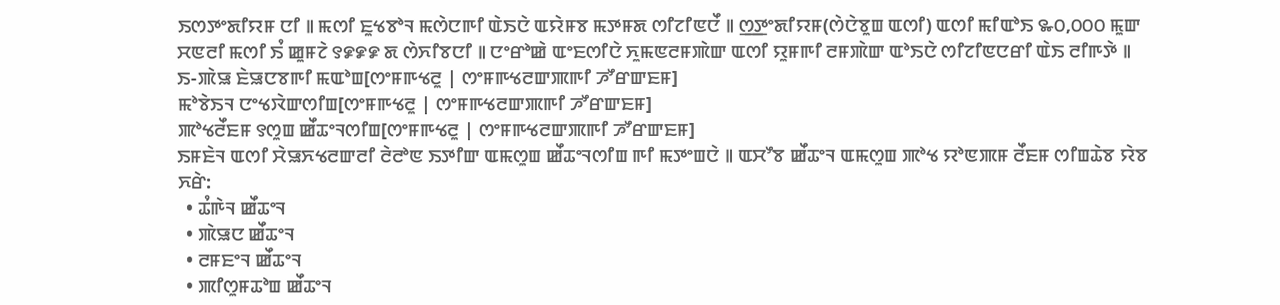ꯏꯁꯇꯦꯗꯤꯌꯝ ꯅꯤ ꯫ ꯃꯁꯤ ꯐꯨꯠꯕꯣꯜ ꯃꯁꯥꯅꯒꯤ ꯑꯥꯏꯅꯥ ꯑꯌꯥꯝꯕ ꯃꯇꯝꯗ ꯁꯤꯖꯤꯟꯅꯩ ꯫ ꯁ꯭ꯇꯦꯗꯤꯌꯝ(ꯁꯥꯅꯥꯕꯨꯡ ꯑꯁꯤ) ꯑꯁꯤ ꯃꯤꯑꯣꯏ ꯳꯰,꯰꯰꯰ ꯃꯨꯛ ꯆꯟꯂꯤ ꯃꯁꯤ ꯏꯪ ꯀꯨꯝꯖꯥ ꯱꯹꯹꯹ ꯗ ꯁꯥꯈꯤꯕꯅꯤ ꯫ ꯅꯦꯔꯣꯀꯥ ꯑꯦꯐꯁꯤꯅꯥ ꯈꯨꯃꯟꯂꯝꯄꯥꯛ ꯑꯁꯤ ꯌꯨꯝꯒꯤ ꯂꯝꯄꯥꯛ ꯑꯣꯏꯅꯥ ꯁꯤꯖꯤꯟꯅꯔꯤ ꯑꯥꯏ ꯂꯤꯒꯇꯥ ꯫
ꯏ-ꯄꯥꯎ ꯐꯥꯎꯅꯕꯒꯤ ꯃꯑꯣꯡ[ꯁꯦꯝꯒꯠꯂꯨ | ꯁꯦꯝꯒꯠꯂꯛꯄꯒꯤ ꯍꯧꯔꯛꯐꯝ]
ꯃꯣꯕꯥꯏꯜ ꯅꯦꯠꯋꯥꯛꯁꯤꯡ[ꯁꯦꯝꯒꯠꯂꯨ | ꯁꯦꯝꯒꯠꯂꯛꯄꯒꯤ ꯍꯧꯔꯛꯐꯝ]
ꯄꯣꯠꯂꯩꯐꯝ ꯱ꯁꯨꯡ ꯀꯩꯊꯦꯜꯁꯤꯡ[ꯁꯦꯝꯒꯠꯂꯨ | ꯁꯦꯝꯒꯠꯂꯛꯄꯒꯤ ꯍꯧꯔꯛꯐꯝ]
ꯏꯝꯐꯥꯜ ꯑꯁꯤ ꯆꯥꯎꯈꯠꯂꯛꯂꯤ ꯂꯥꯂꯣꯟ ꯏꯇꯤꯛ ꯑꯃꯁꯨꯡ ꯀꯩꯊꯦꯜꯁꯤꯡ ꯒꯤ ꯃꯇꯦꯡꯅꯥ ꯫ ꯑꯆꯧꯕ ꯀꯩꯊꯦꯜ ꯑꯃꯁꯨꯡ ꯄꯣꯠ ꯌꯣꯟꯄꯝ ꯂꯩꯐꯝ ꯁꯤꯡꯊꯥꯕ ꯌꯥꯕ ꯈꯔꯥ:
  • ꯊꯪꯒꯥꯜ ꯀꯩꯊꯦꯜ
  • ꯄꯥꯎꯅ ꯀꯩꯊꯦꯜ
  • ꯂꯝꯐꯦꯜ ꯀꯩꯊꯦꯜ
  • ꯄꯤꯁꯨꯝꯊꯣꯡ ꯀꯩꯊꯦꯜ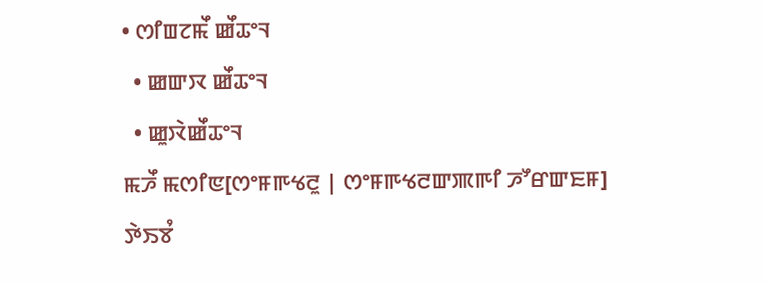• ꯁꯤꯡꯖꯃꯩ ꯀꯩꯊꯦꯜ
  • ꯀꯛꯋ ꯀꯩꯊꯦꯜ
  • ꯀꯨꯋꯥꯀꯩꯊꯦꯜ
ꯃꯍꯩ ꯃꯁꯤꯟ[ꯁꯦꯝꯒꯠꯂꯨ | ꯁꯦꯝꯒꯠꯂꯛꯄꯒꯤ ꯍꯧꯔꯛꯐꯝ]
ꯇꯥꯏꯕꯪ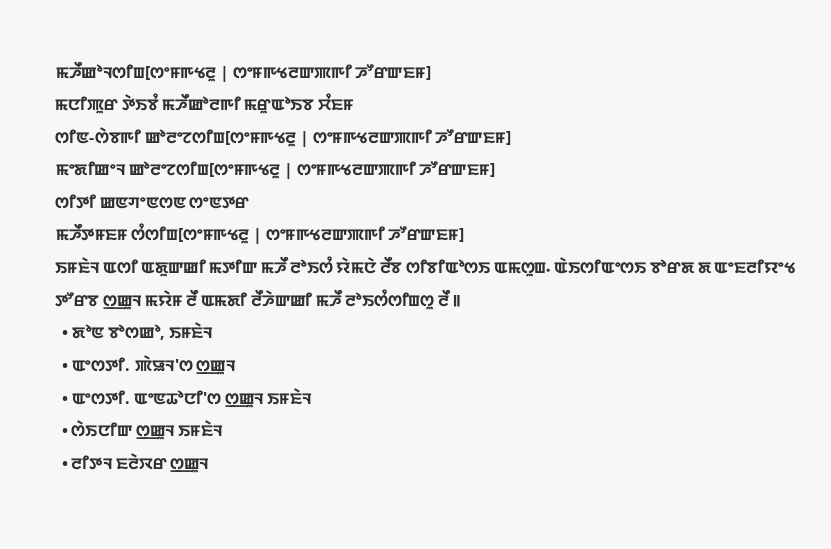ꯃꯍꯩꯀꯣꯜꯁꯤꯡ[ꯁꯦꯝꯒꯠꯂꯨ | ꯁꯦꯝꯒꯠꯂꯛꯄꯒꯤ ꯍꯧꯔꯛꯐꯝ]
ꯃꯅꯤꯄꯨꯔ ꯇꯥꯏꯕꯪ ꯃꯍꯩꯀꯣꯂꯒꯤ ꯃꯔꯨꯑꯣꯏꯕ ꯆꯪꯐꯝ
ꯁꯤꯟ-ꯁꯥꯕꯒꯤ ꯀꯣꯂꯦꯖꯁꯤꯡ[ꯁꯦꯝꯒꯠꯂꯨ | ꯁꯦꯝꯒꯠꯂꯛꯄꯒꯤ ꯍꯧꯔꯛꯐꯝ]
ꯃꯦꯗꯤꯀꯦꯜ ꯀꯣꯂꯦꯖꯁꯤꯡ[ꯁꯦꯝꯒꯠꯂꯨ | ꯁꯦꯝꯒꯠꯂꯛꯄꯒꯤ ꯍꯧꯔꯛꯐꯝ]
ꯁꯤꯇꯤ ꯀꯟꯚꯦꯟꯁꯟ ꯁꯦꯟꯇꯔ
ꯃꯍꯩꯇꯝꯐꯝ ꯁꯪꯁꯤꯡ[ꯁꯦꯝꯒꯠꯂꯨ | ꯁꯦꯝꯒꯠꯂꯛꯄꯒꯤ ꯍꯧꯔꯛꯐꯝ]
ꯏꯝꯐꯥꯜ ꯑꯁꯤ ꯑꯗꯨꯛꯀꯤ ꯃꯇꯤꯛ ꯃꯍꯩ ꯂꯣꯏꯁꯪ ꯌꯥꯃꯅꯥ ꯂꯩꯕ ꯁꯤꯕꯤꯑꯣꯁꯏ ꯑꯃꯁꯨꯡ꯬ ꯑꯥꯏꯁꯤꯑꯦꯁꯏ ꯕꯣꯔꯗ ꯗ ꯑꯦꯐꯂꯤꯌꯦꯠ ꯇꯧꯔꯕ ꯁ꯭ꯀꯨꯜ ꯃꯌꯥꯝ ꯂꯩ ꯑꯃꯗꯤ ꯂꯩꯍꯥꯛꯀꯤ ꯃꯍꯩ ꯂꯣꯏꯁꯪꯁꯤꯡꯁꯨ ꯂꯩ ꯫
  • ꯗꯣꯟ ꯕꯣꯁꯀꯣ, ꯏꯝꯐꯥꯜ
  • ꯑꯦꯁꯇꯤ. ꯄꯥꯎꯜ'ꯁ ꯁ꯭ꯀꯨꯜ
  • ꯑꯦꯁꯇꯤ. ꯑꯦꯟꯊꯣꯅꯤ'ꯁ ꯁ꯭ꯀꯨꯜ ꯏꯝꯐꯥꯜ
  • ꯁꯥꯏꯅꯤꯛ ꯁ꯭ꯀꯨꯜ ꯏꯝꯐꯥꯜ
  • ꯂꯤꯇꯜ ꯐꯂꯥꯋꯔ ꯁ꯭ꯀꯨꯜ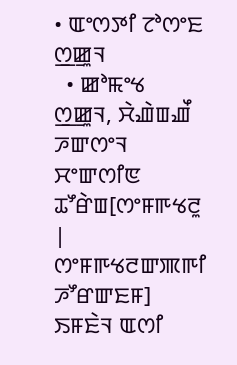• ꯑꯦꯁꯇꯤ ꯖꯣꯁꯦꯐ ꯁ꯭ꯀꯨꯜ
  • ꯀꯣꯃꯦꯠ ꯁ꯭ꯀꯨꯜ, ꯆꯥꯉꯥꯡꯉꯩ
ꯍꯛꯁꯦꯜ ꯆꯦꯛꯁꯤꯟ ꯊꯧꯔꯥꯡ[ꯁꯦꯝꯒꯠꯂꯨ | ꯁꯦꯝꯒꯠꯂꯛꯄꯒꯤ ꯍꯧꯔꯛꯐꯝ]
ꯏꯝꯐꯥꯜ ꯑꯁꯤ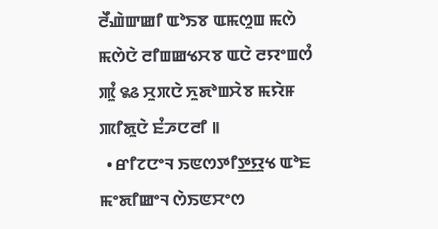ꯂꯩꯉꯥꯛꯀꯤ ꯑꯣꯏꯕ ꯑꯃꯁꯨꯡ ꯃꯁꯥ ꯃꯁꯥꯅꯥ ꯂꯤꯡꯀꯠꯆꯕ ꯑꯅꯥ ꯂꯌꯦꯡꯁꯪ ꯄꯨꯪ ꯲꯴ ꯆꯨꯞꯅꯥ ꯈꯨꯗꯣꯡꯆꯥꯕ ꯃꯌꯥꯝ ꯄꯤꯗꯨꯅꯥ ꯐꯪꯍꯅꯂꯤ ꯫
  • ꯔꯤꯖꯅꯦꯜ ꯏꯟꯁꯇꯤꯇ꯭ꯌꯨꯠ ꯑꯣꯐ ꯃꯦꯗꯤꯀꯦꯜ ꯁꯥꯏꯟꯆꯦꯁ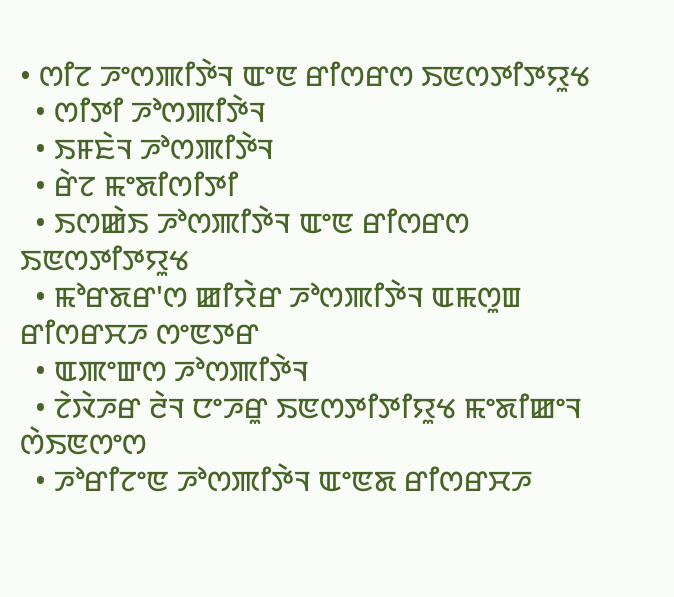• ꯁꯤꯖ ꯍꯦꯁꯄꯤꯇꯥꯜ ꯑꯦꯟ ꯔꯤꯁꯔꯁ ꯏꯟꯁꯇꯤꯇꯌꯨꯠ
  • ꯁꯤꯇꯤ ꯍꯣꯁꯄꯤꯇꯥꯜ
  • ꯏꯝꯐꯥꯜ ꯍꯣꯁꯄꯤꯇꯥꯜ
  • ꯔꯥꯖ ꯃꯦꯗꯤꯁꯤꯇꯤ
  • ꯏꯁꯀꯥꯏ ꯍꯣꯁꯄꯤꯇꯥꯜ ꯑꯦꯟ ꯔꯤꯁꯔꯁ ꯏꯟꯁꯇꯤꯇꯌꯨꯠ
  • ꯃꯣꯔꯗꯔ'ꯁ ꯀꯤꯌꯥꯔ ꯍꯣꯁꯄꯤꯇꯥꯜ ꯑꯃꯁꯨꯡ ꯔꯤꯁꯔꯆꯍ ꯁꯦꯟꯇꯔ
  • ꯑꯄꯦꯛꯁ ꯍꯣꯁꯄꯤꯇꯥꯜ
  • ꯖꯥꯋꯥꯍꯔ ꯂꯥꯜ ꯅꯦꯍꯔꯨ ꯏꯟꯁꯇꯤꯇꯤꯌꯨꯠ ꯃꯦꯗꯤꯀꯦꯜ ꯁꯥꯏꯟꯁꯦꯁ
  • ꯍꯣꯔꯤꯖꯦꯟ ꯍꯣꯁꯄꯤꯇꯥꯜ ꯑꯦꯟꯗ ꯔꯤꯁꯔꯆꯍ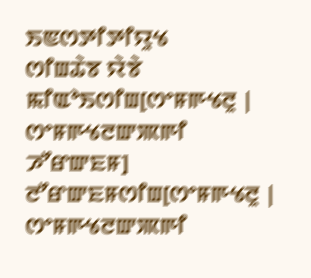ꯏꯟꯁꯇꯤꯇꯤꯌꯨꯠ
ꯁꯤꯡꯊꯥꯕ ꯌꯥꯕꯥ ꯃꯤꯑꯣꯏꯁꯤꯡ[ꯁꯦꯝꯒꯠꯂꯨ | ꯁꯦꯝꯒꯠꯂꯛꯄꯒꯤ ꯍꯧꯔꯛꯐꯝ]
ꯂꯧꯔꯛꯐꯝꯁꯤꯡ[ꯁꯦꯝꯒꯠꯂꯨ | ꯁꯦꯝꯒꯠꯂꯛꯄꯒꯤ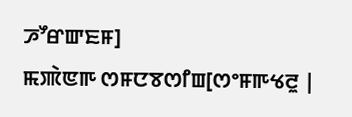ꯍꯧꯔꯛꯐꯝ]
ꯃꯄꯥꯟꯒ ꯁꯝꯅꯕꯁꯤꯡ[ꯁꯦꯝꯒꯠꯂꯨ |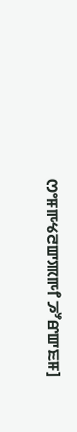ꯁꯦꯝꯒꯠꯂꯛꯄꯒꯤ ꯍꯧꯔꯛꯐꯝ]